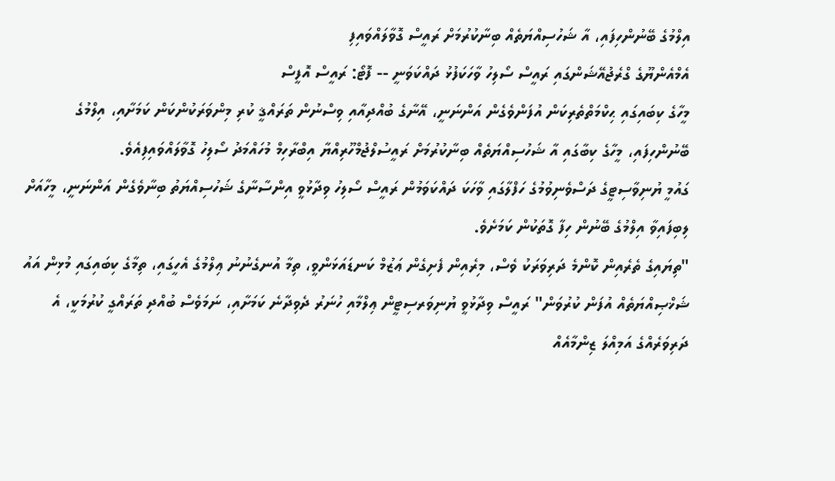އިލްމުގެ ބޭނުންހިފައި، އާ ޝަހުސިއްޔަތެއް ބިނާކުރުމަށް ރައީސް ގޮވާލައްވައިފި
އެމްއެންޔޫގެ ގްރެޖުއޭޝަންގައި ރައީސް ސޯލިހު ވާހަކަފުޅު ދައްކަވަނީ -- ފޮޓޯ: ރައީސް އޮފީސް
މީހާގެ ކިބައިގައި ޙިކްމަތްތެރިކަން އުފަންވެގެން އަންނަނީ، އޭނާގެ ބުއްދިއާއި ވިސްނުން ތަރައްޤީ ކުރި މިންވަރަކުންކަން ކަމަށާއި، އިލްމުގެ ބޭނުންހިފައި، މީހާގެ ކިބާގައި އާ ޝަހުސިއްޔަތެއް ބިނާކުރުމަށް ރައީސުލްޖުމްހޫރިއްޔާ އިބްރާހިމް މުހައްމަދު ސޯލިހު ގޮވާލައްވައިފިއެވެ.
ގައުމީ ޔުނިވާސިޓީގެ ދަސްވެނިވުމުގެ ހަފްލާގައި ވާހަކަ ދައްކަވަމުން ރައީސް ސޯލިހު ވިދާޅުވީ އިންސާނާގެ ޝަހުސިއްޔަތު ބިނާވެގެން އަންނަނީ، މީހާއަށް ލިބިފައިވާ އިލްމުގެ ބޭނުން ހިފާ ގޮތަކުން ކަމަށެވެ.
"ތިޔައިގެ ތެރެއިން ކޮންމެ ދަރިވަރަކު ވެސް، މިރެއިން ފެށިގެން ޢަޒުމް ކަނޑައަޅަންވީ، ތިމާ އުނގެނުނު ޢިލްމުގެ އެހީގައި، ތިމާގެ ކިބައިގައި މުޅިން އައު ޝަޚްޞިއްޔަތެއް އުފަން ކުރުވަން" ރައީސް ވިދާޅުވީ ޔުނިވަރސިޓީން ޢިލްމާއި ހުނަރު ދެވިދާނެ ކަމަށާއި، ނަމަވެސް ބުއްދި ތަރައްގީ ކުރުމަކީ، އެ ދަރިވަރެއްގެ އަމިއްލަ ޒިންމާއެއް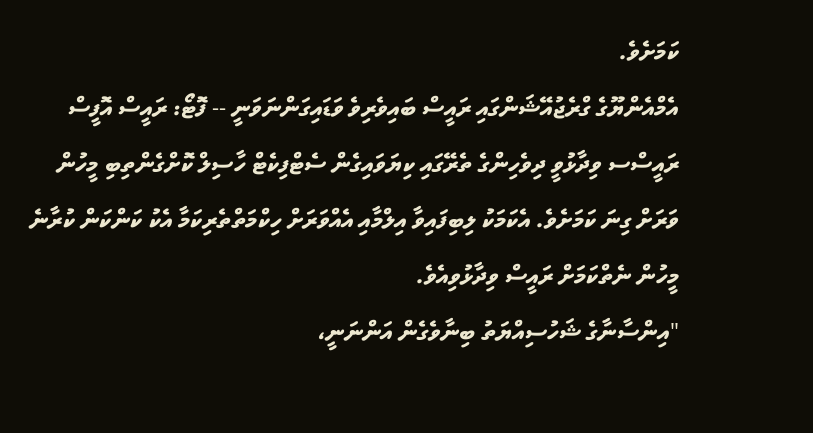ކަމަށެވެ.
އެމްއެންޔޫގެ ގްރެޖުއޭޝަންގައި ރައީސް ބައިވެރިވެ ވަޑައިގަންނަވަނީ -- ފޮޓޯ: ރައީސް އޮފީސް
ރައީސްސ ވިދާޅުވީ ދިވެހިންގެ ތެރޭގައި ކިޔަވައިގެން ސެޓްފިކެޓް ހާސިލް ކޮށްގެންތިބި މީހުން ވަރަށް ގިނަ ކަމަށެވެ. އެކަމަކު ލިބިފައިވާ އިލްމާއި އެއްވަރަށް ހިކްމަތްތެރިކަމާ އެކު ކަންކަން ކުރާނެ މީހުން ނެތްކަމަށް ރައީސް ވިދާޅުވިއެވެ.
"އިންސާނާގެ ޝަހުސިއްޔަތު ބިނާވެގެން އަންނަނީ،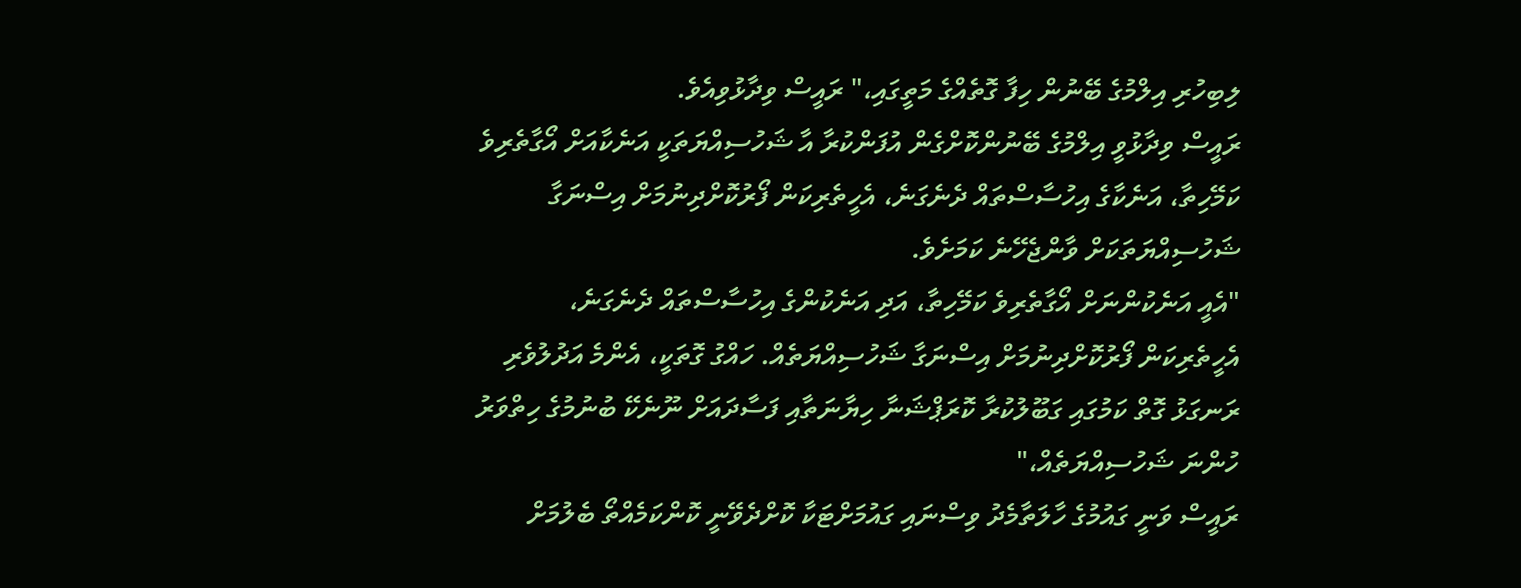ލިބިހުރި އިލްމުގެ ބޭނުން ހިފާ ގޮތެއްގެ މަތީގައި،" ރައީސް ވިދާޅުވިއެވެ.
ރައީސް ވިދާޅުވީ އިލްމުގެ ބޭނުންކޮށްގެން އުފަންކުރާ އާ ޝަހުސިއްޔަތަކީ އަނެކާއަށް އޯގާތެރިވެ ކަމޭހިތާ، އަނެކާގެ އިހުސާސްތައް ދެނެގަނެ، އެހީތެރިކަން ފޯރުކޮށްދިނުމަށް އިސްނަގާ ޝަހުސިއްޔަތަކަށް ވާންޖެހޭނެ ކަމަށެވެ.
"އެއީ އަނެކުންނަށް އޯގާތެރިވެ ކަމޭހިތާ، އަދި އަނެކުންގެ އިހުސާސްތައް ދެނެގަނެ، އެހީތެރިކަން ފޯރުކޮށްދިނުމަށް އިސްނަގާ ޝަހުސިއްޔަތެއް. ހައްގު ގޮތަކީ، އެންމެ އަދުލުވެރި ރަނގަޅު ގޮތް ކަމުގައި ގަބޫލުކުރާ ކޮރަޕްޝަނާ ހިޔާނަތާއި ފަސާދައަށް ނޫނެކޭ ބުނުމުގެ ހިތްވަރު ހުންނަ ޝަހުސިއްޔަތެއް،"
ރައީސް ވަނީ ގައުމުގެ ހާލަތާމެދު ވިސްނައި ގައުމަށްޓަކާ ކޮށްދެވޭނީ ކޮންކަމެއްތޯ ބެލުމަށް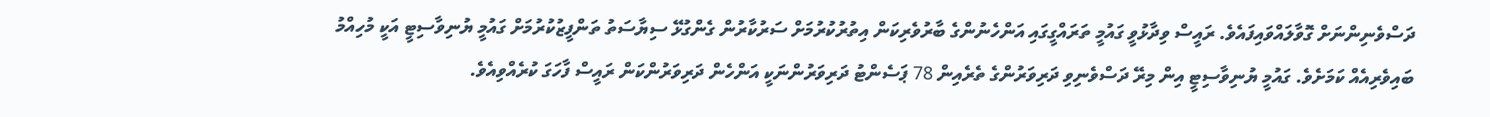ދަސްވެނިންނަށް ގޮވާލައްވައިފައެވެ. ރައީސް ވިދާޅުވީ ގައުމީ ތަރައްގީގައި އަންހެނުންގެ ބާރުވެރިކަން އިތުރުކުރުމަށް ސަރުކާރުން ގެންގުޅޭ ސިޔާސަތު ތަންފީޒުކުރުމަށް ގައުމީ ޔުނިވާސިޓީ އަކީ މުހިއްމު ބައިވެރިއެއް ކަމަށެވެ. ގައުމީ ޔުނިވާސިޓީ އިން މިރޭ ދަސްވެނިވި ދަރިވަރުންގެ ތެރެއިން 78 ޕަސެންޓު ދަރިވަރުންނަކީ އަންހެން ދަރިވަރުންކަން ރައީސް ފާހަގަ ކުރެއްވިއެވެ.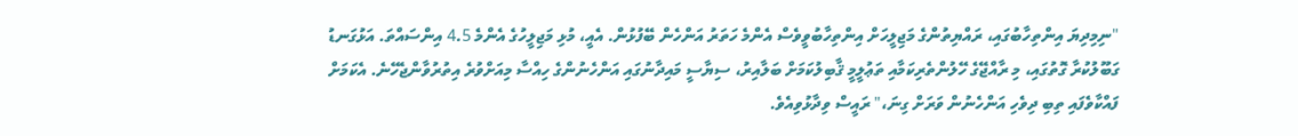"ނިމިދިޔަ އިންތިހާބުގައި، ރައްޔިތުންގެ މަޖިލީހަށް އިންތިހާބުވީވެސް އެންމެ ހަތަރު އަންހެން ބޭފުޅުން. އެއީ، މުޅި މަޖިލީހުގެ އެންމެ 4.5 އިންސައްތަ. އަޅުގަނޑު ގަބޫލުކުރާ ގޮތުގައި، މި ރާއްޖޭގެ ހޭލުންތެރިކަމާއި ތަޢުލީމީ ޤާބިލުކަމަށް ބަލާއިރު، ސިޔާސީ މައިދާނުގައި އަންހެނުންގެ ހިއްސާ މިއަށްވުރެ އިތުރުވާންޖެހޭނެ. އެކަމަށް ފައްކާވެފައި ތިބި ދިވެހި އަންހެނުން ވަރަށް ގިނަ،" ރައީސް ވިދާޅުވިއެވެ.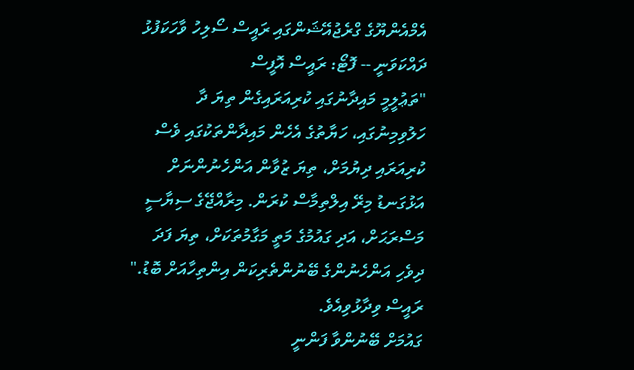އެމްއެންޔޫގެ ގްރެޖުއޭޝަންގައި ރައީސް ސޯލިހު ވާހަކަފުޅު ދައްކަވަނީ -- ފޮޓޯ: ރައީސް އޮފީސް
"ތަޢުލީމީ މައިދާނުގައި ކުރިއަރައިގެން ތިޔަ ދާ ހަލުވިމިނުގައި، ހަޔާތުގެ އެހެން މައިދާންތަކުގައި ވެސް ކުރިއަރައި ދިޔުމަށް، ތިޔަ ޒުވާން އަންހެނުންނަށް އަޅުގަނޑު މިރޭ އިލްތިމާސް ކުރަން. މިރާއްޖޭގެ ސިޔާސީ މަސްރަޙަށް، އަދި ގައުމުގެ މަތީ މަގާމުތަކަށް، ތިޔަ ފަދަ ދިވެހި އަންހެނުންގެ ބޭނުންތެރިކަން އިންތިހާއަށް ބޮޑު." ރައީސް ވިދާޅުވިއެވެ.
ގައުމަށް ބޭނުންވާ ފަންނީ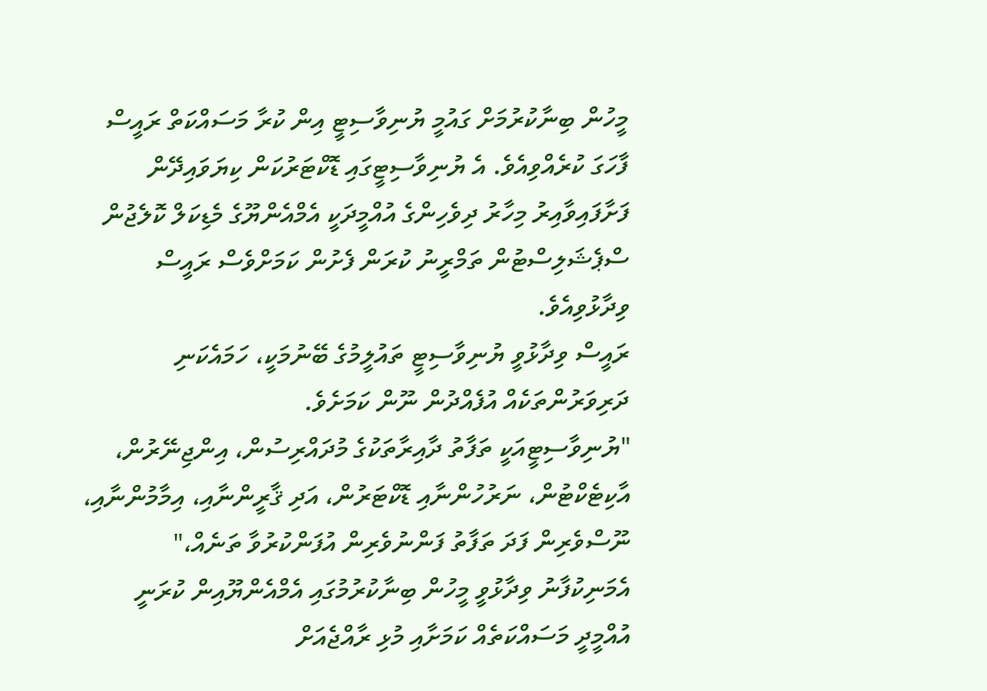މީހުން ބިނާކުރުމަށް ގައުމީ ޔުނިވާސިޓީ އިން ކުރާ މަސައްކަތް ރައީސް ފާހަގަ ކުރެއްވިއެވެ. އެ ޔުނިވާސިޓީގައި ޑޮކްޓަރުކަން ކިޔަވައިދޭން ފަށާފައިވާއިރު މިހާރު ދިވެހިންގެ އުއްމީދަކީ އެމްއެންޔޫގެ މެޑިކަލް ކޮލެޖުން ސްޕެޝަލިސްޓުން ތަމްރީނު ކުރަން ފެށުން ކަމަށްވެސް ރައީސް ވިދާޅުވިއެވެ.
ރައީސް ވިދާޅުވީ ޔުނިވާސިޓީ ތައުލީމުގެ ބޭނުމަކީ، ހަމައެކަނި ދަރިވަރުންތަކެއް އުފެއްދުން ނޫން ކަމަށެވެ.
"ޔުނިވާސިޓީއަކީ ތަފާތު ދާއިރާތަކުގެ މުދައްރިސުން، އިންޖިނޭރުން، އާކިޓެކްޓުން، ނަރުހުންނާއި ޑޮކްޓަރުން، އަދި ޤާރީންނާއި، އިމާމުންނާއި، ނޫސްވެރިން ފަދަ ތަފާތު ފަންނުވެރިން އުފަންކުރުވާ ތަނެއް،"
އެމަނިކުފާނު ވިދާޅުވީ މީހުން ބިނާކުރުމުގައި އެމްއެންޔޫއިން ކުރަނީ އުއްމީދީ މަސައްކަތެއް ކަމަށާއި މުޅި ރާއްޖެއަށް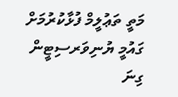މަތީ ތަޢުލީމް ފުޅާކުރުމަށް ގައުމީ ޔުނިވަރސިޓީން ގިނަ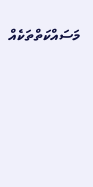މަސައްކަތްތަކެއް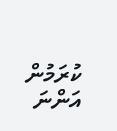ކުރަމުން އަންނަ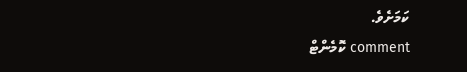ކަމަށެވެ.
comment ކޮމެންޓް